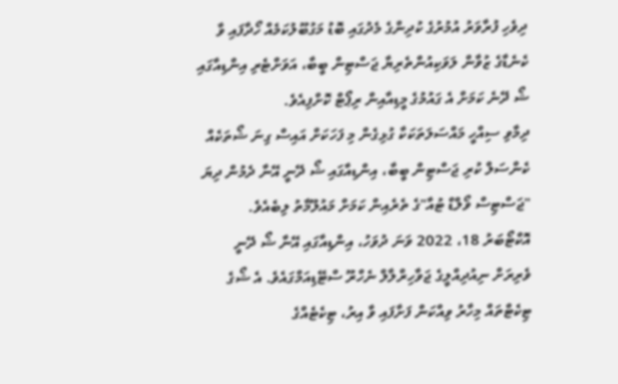ދިވެހި ފުރާވަރު އުމުރުގެ ކުދިންގެ މެދުގައި ބޮޑު މަގުބޫލުކަމެއް ހޯދާފައި ވާ ކެނެޑާގެ ޒުވާން ލަވަކިއުންތެރިޔާ ޖަސްޓިން ބީބާ، އަވަށްޓެރި އިންޑިއާގައި ޝޯ ދޭނެ ކަމަށް އެ ގައުމުގެ މީޑިއާއިން ރިޕޯޓް ކޮށްފިއެވެ.
ދިމާވި ސިއްހީ މައްސަލަތަކަކާ ގުޅިގެން މި ފަހަކަށް އައިސް ގިނަ ޝޯތަކެއް ކެންސަލް ކުރި ޖަސްޓިން ބީބާ، އިންޑިއާގައި ޝޯ ދޭނީ އޭނާ ދެމުން ދިޔަ "ޖަސްޓިސް ވޯލްޑް ޓުއާ"ގެ ތެރެއިން ކަމަށް މައުލޫމާތު ލިބެއެވެ.
އޮކްޓޯބަރު 18، 2022 ވަނަ ދުވަހު، އިންޑިއާގައި އޭނާ ޝޯ ދޭނީ ވެރިރަށް ނިއުދިއްލީގެ ޖަވާހިރްލާލް ނެހްރޫ ސްޓޭޑިއަމްގައެވެ. އެ ޝޯގެ ޓިކެޓްތައް މިހާރު ވިއްކަން ފަށާފައި ވާ އިރު، ޓިކެޓެއްގެ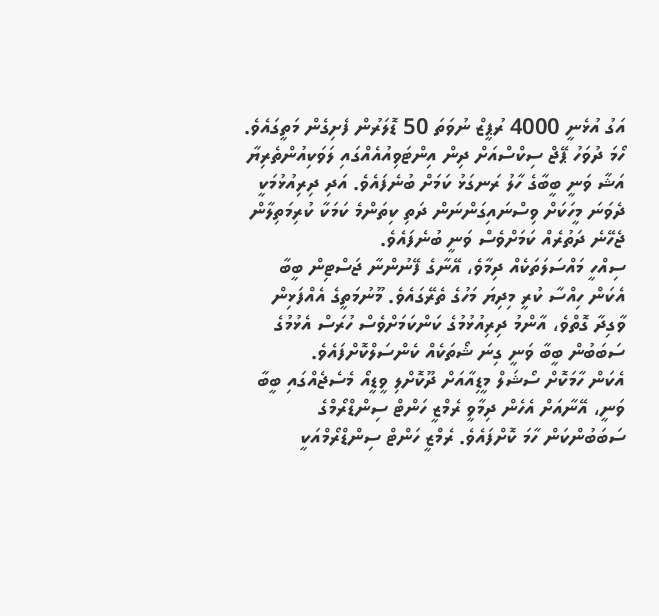އަގު އުޅެނީ 4000 ރުޕީޒް ނުވަތަ 50 ޑޮލަރުން ފެށިގެން މަތީގައެވެ.
ހޯމަ ދުވަހު ޕޭޖް ސިކްސްއަށް ދިން އިންޓަވިއުއެއްގައި ލަވަކިއުންތެރިޔާ އަޝާ ވަނީ ބީބާގެ ހާލު ރަނގަޅު ކަމަށް ބުނެފައެވެ. އަދި ދިރިއުޅުމަކީ ދެވަނަ މީހަކަށް ވިސްނައިގަންނަން ދަތި ކިތަންމެ ކަމަކާ ކުރިމަތިލާން ޖެހޭނެ ދަތުރެއް ކަމަށްވެސް ވަނީ ބުނެފައެވެ.
ސިއްހީ މައްސަލަތަކެއް ދިމާވެ، އޭނާގެ ފޭނުންނާ ޖަސްޓިން ބީބާ އެކަން ހިއްސާ ކުރީ މިދިޔަ މަހުގެ ތެރޭގައެވެ. މޫނުމަތީގެ އެއްފަޅިން ވާގިދާ ގޮތްވެ، އާންމު ދިރިއުޅުމުގެ ކަންކަމަށްވެސް ހުރަސް އެޅުމުގެ ސަބަބުން ބީބާ ވަނީ ގިނަ ޝޯތަކެއް ކެންސަލްކޮށްފައެވެ.
އެކަން ހާމަކޮށް ސޯޝަލް މީޑިއާއަށް ދޫކޮށްލި ވީޑީއޯ މެސެޖެއްގައި ބީބާ ވަނީ، އޭނާއަށް އެހެން ދިމާވީ ރެމްޒީ ހަންޓް ސިންޑްރޯމްގެ ސަބަބުންކަން ހާމަ ކޮށްފައެވެ. ރެމްޒީ ހަންޓް ސިންޑްރޯމްއަކީ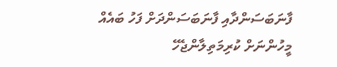ފާނަބަސަންދާއި ފާނަބަސަންދަށް ފަހު ބައެއް މީހުންނަށް ކުރިމަތިލާންޖެހޭ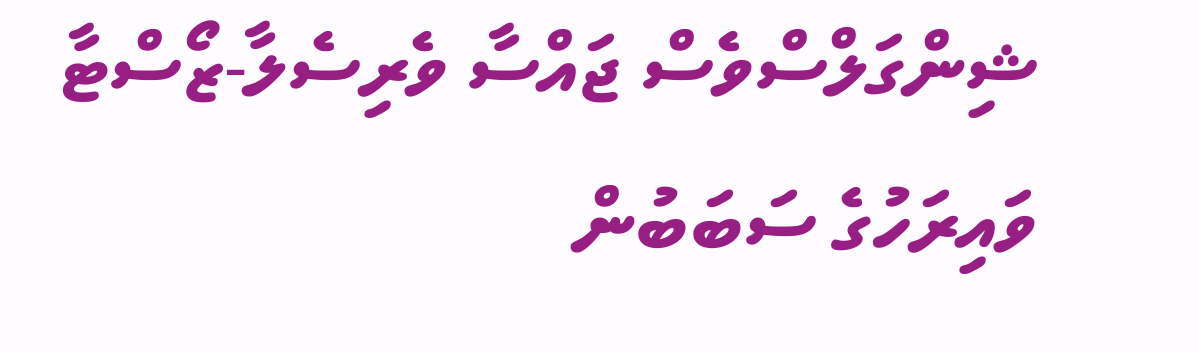ޝިންގަލްސްވެސް ޖައްސާ ވެރިސެލާ-ޒޯސްޓާ ވައިރަހުގެ ސަބަބުން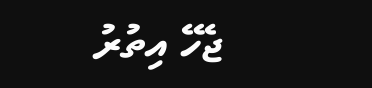ޖެހޭ އިތުރު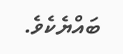ބައްޔެކެވެ.